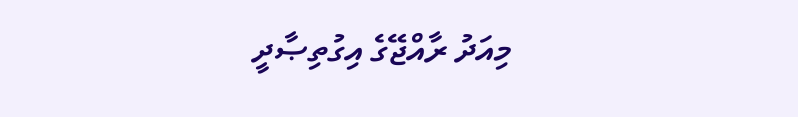މިއަދު ރާއްޖޭގެ އިގުތިޞާދީ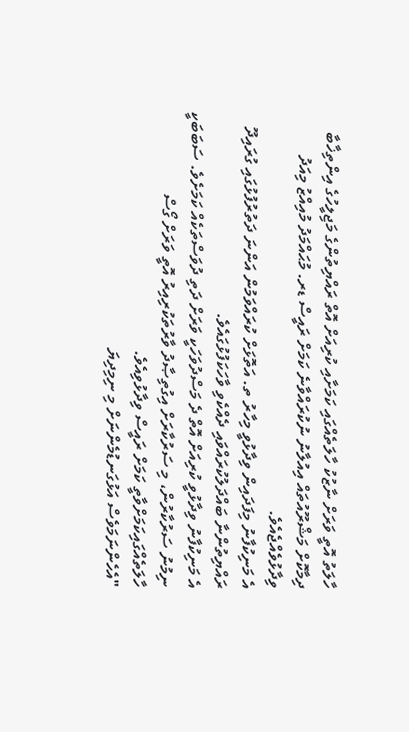ހާލަތު އޮތީ ވަރަށް ނާޒުކު ހާލަތެއްގައި ކަމަށާއި ކުރިއަށް އޮތް ރައްޔިތުންގެ މަޖިލީހުގެ އިންތިޚާބާ ދިމާކޮށް މަޝްރޫއުތައް އިއުލާނު ނުކުރައްވާނެ ކަމަށް ރައީސް ޑރ. މުޙައްމަދު މުއިއްޒު މިއަދު ވިދާޅުވެއްޖެއެވެ.
އެ މަނިކުފާނު މިފަދައިން ވިދާޅުވީ މިހާރު ތ. އަތޮޅަށް ކުރައްވަމުން އަންނަ ދަތުރުފުޅުގައި ގުރައިދޫ ރައްޔިތުންނާ ބައްދަލުކުރައްވައި ދެއްކެވި ވާހަކަފުޅުގައެވެ.
އެ މަނިކުފާނު ވިދާޅުވީ ކުރިއަށް އޮތް ދެ މަސްދުވަހަކީ ވަރަށް ދަތި ދުވަސްތަކެއް ކަމަށެވެ. ސަބަބަކީ ނިމުނު ސަރުކާރުން، މި ސަރުކާރަށް އިގުތިޞާދު ވާރުތަކުރިއިރު އޮތީ ވަރަށް ގޯސް ހާލަތެއްގައިކަމަށްވާތީ ކަމަށް ރައީސް ވިދާޅުވިއެވެ.
"އެހެންނަމަވެސް އަޅުގަނޑުމެންނަށް މި ނިމިދިޔަ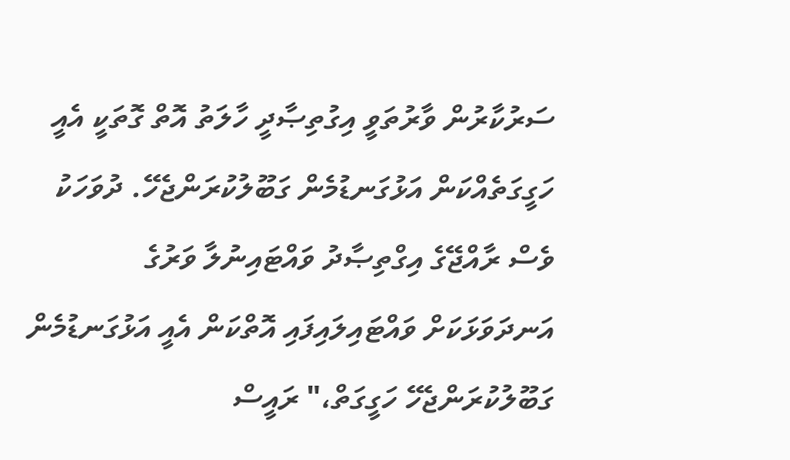ސަރުކާރުން ވާރުތަވީ އިގުތިޞާދީ ހާލަތު އޮތް ގޮތަކީ އެއީ ހަގީގަތެއްކަން އަޅުގަނޑުމެން ގަބޫލުކުރަންޖެހޭ. ދުވަހަކު ވެސް ރާއްޖޭގެ އިގްތިޞާދު ވައްޓައިނުލާ ވަރުގެ އަނދަވަޅަކަށް ވައްޓައިލައިފައި އޮތްކަން އެއީ އަޅުގަނޑުމެން ގަބޫލުކުރަންޖެހޭ ހަގީގަތް،" ރައީސް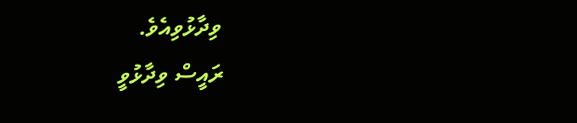ވިދާޅުވިއެވެ.
ރައީސް ވިދާޅުވީ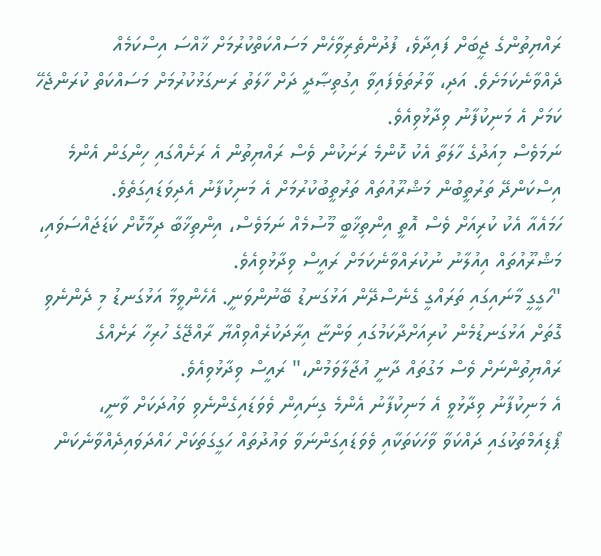ރައްޔިތުންގެ ޖީބަށް ފައިދާވެ، ފުދުންތެރިވާހެން މަސައްކަތްކުރުމަށް ޚާއްސަ އިސްކަމެއް ދެއްވާނެކަމަށެވެ. އަދި، ވާރުތަވެފައިވާ އިގުތިޞާދީ ދަށް ހާލަތު ރަނގަޅުކުރުމަށް މަސައްކަތް ކުރަންޖެހޭ ކަމަށް އެ މަނިކުފާނު ވިދާޅުވިއެވެ.
ނަމަވެސް މިއަދުގެ ހާލަތާ އެކު ކޮންމެ ރަށަކުން ވެސް ރައްޔިތުން އެ ރަށެއްގައި ހިންގަން އެންމެ އިސްކަންދޭ ތަރުތީބުން މަޝްރޫއުތައް ތަރުތީބުކުރުމަށް އެ މަނިކުފާނު އެދިވަޑައިގަތެވެ.
ހަމައެއާ އެކު ކުރިއަށް ވެސް އޮތީ އިންތިޚާބީ މޫސުމެއް ނަމަވެސް، އިންތިޚާބާ ދިމާކޮށް ކަޑަޖައްސަވައި، މަޝްރޫއުތައް އިއުލާނު ނުކުރައްވާނެކަމަށް ރައީސް ވިދާޅުވިއެވެ.
"ހަގީގީ މާނައިގައި ތަރައްގީ ގެނެސްދޭން އަޅުގަނޑު ބޭނުންވަނީ. އެހެންވީމާ އަޅުގަނޑު މި ދެންނެވި ގޮތަށް އަޅުގަނޑުމެން ކުރިއަށްދާކަމުގައި ވަންޏާ އިރާދަކުރެއްވިއްޔާ ރާއްޖޭގެ ހުރިހާ ރަށެއްގެ ރައްޔިތުންނަށް ވެސް މަގުތައް ދާނީ އުޖާލާވަމުން،" ރައީސް ވިދާޅުވިއެވެ.
އެ މަނިކުފާނު ވިދާޅުވީ އެ މަނިކުފާނު އެންމެ ގިނައިން ވެވަޑައިގެންނެވި ވައުދަކަށް ވާނީ، ޕޯޑިއަމްތަކުގައި ދައްކަވާ ވާހަކަތަކާއި ވެވަޑައިގަންނަވާ ވައުދުތައް ހަގީގަތަކަށް ހައްދަވައިދެއްވާނެކަން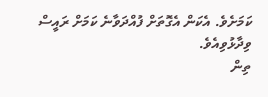ކަމަށެވެ. އެކަން އެގޮތަށް ފުއްދަވާނެ ކަމަށް ރައީސް ވިދާޅުވިއެވެ.
ތިން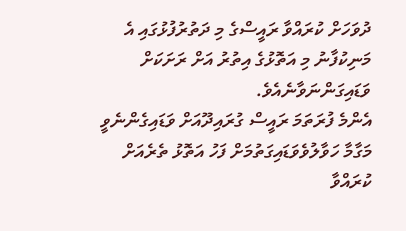ދުވަހަށް ކުރައްވާ ރައީސްގެ މި ދަތުރުފުޅުގައި އެ މަނިކުފާނު މި އަތޮޅުގެ އިތުރު އަށް ރަށަކަށް ވަޑައިގަންނަވާނެއެވެ.
އެންމެ ފުރަތަމަ ރައީސް ގުރައިދޫއަށް ވަޑައިގެންނެވީ މަގާމާ ހަވާލުވެވަޑައިގަތުމަށް ފަހު އަތޮޅު ތެރެއަށް ކުރައްވާ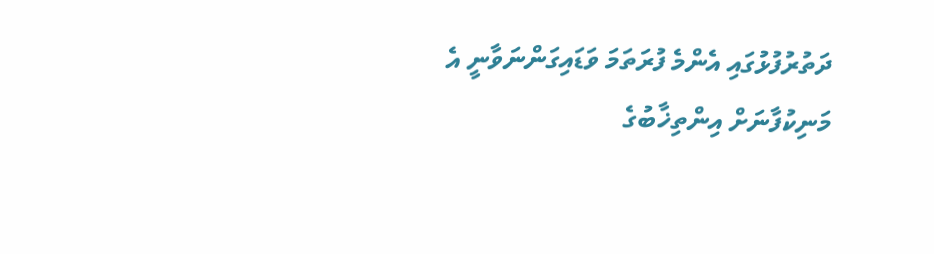ދަތުރުފުޅުގައި އެންމެ ފުރަތަމަ ވަޑައިގަންނަވާނީ އެ މަނިކުފާނަށް އިންތިޚާބުގެ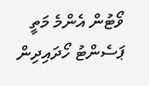ވޯޓުން އެންމެ މަތީ ޕަސެންޓު ހޯދައިދިން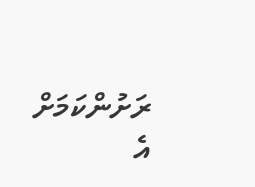ރަށުންކަމަށް އެ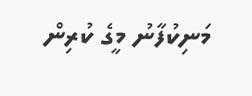މަނިކުފާނު މީގެ ކުރިން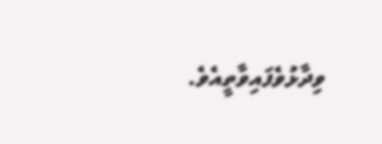ވިދާޅުވެފައިވާތީއެވެ.